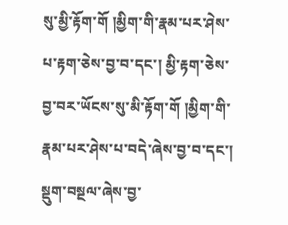སུ་མྱི་རྟོག་གོ །མྱིག་གི་རྣམ་པར་ཤེས་པ་རྟག་ཅེས་བྱ་བ་དང་། མྱི་རྟག་ཅེས་བྱ་བར་ཡོངས་སུ་མི་རྟོག་གོ །མྱིག་གི་རྣམ་པར་ཤེས་པ་བདེ་ཞེས་བྱ་བ་དང་། སྡུག་བསྔལ་ཞེས་བྱ་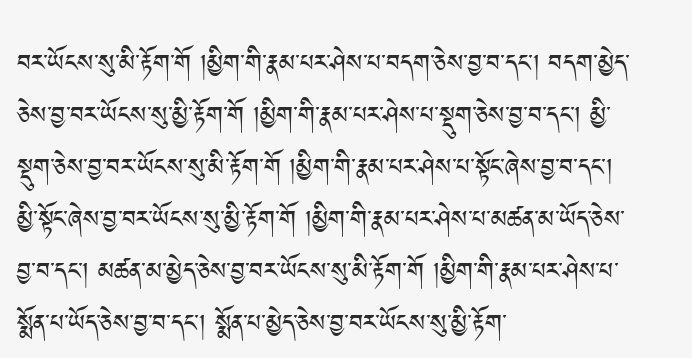བར་ཡོངས་སུ་མི་རྟོག་གོ །མྱིག་གི་རྣམ་པར་ཤེས་པ་བདག་ཅེས་བྱ་བ་དང་། བདག་མྱེད་ཅེས་བྱ་བར་ཡོངས་སུ་མྱི་རྟོག་གོ །མྱིག་གི་རྣམ་པར་ཤེས་པ་སྡུག་ཅེས་བྱ་བ་དང་། མྱི་སྡུག་ཅེས་བྱ་བར་ཡོངས་སུ་མི་རྟོག་གོ །མྱིག་གི་རྣམ་པར་ཤེས་པ་སྟོང་ཞེས་བྱ་བ་དང་། མྱི་སྟོང་ཞེས་བྱ་བར་ཡོངས་སུ་མྱི་རྟོག་གོ །མྱིག་གི་རྣམ་པར་ཤེས་པ་མཚན་མ་ཡོད་ཅེས་བྱ་བ་དང་། མཚན་མ་མྱེད་ཅེས་བྱ་བར་ཡོངས་སུ་མི་རྟོག་གོ །མྱིག་གི་རྣམ་པར་ཤེས་པ་སྨོན་པ་ཡོད་ཅེས་བྱ་བ་དང་། སྨོན་པ་མྱེད་ཅེས་བྱ་བར་ཡོངས་སུ་མྱི་རྟོག་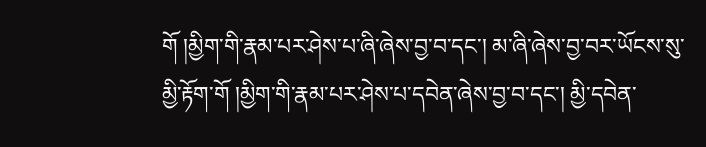གོ །མྱིག་གི་རྣམ་པར་ཤེས་པ་ཞི་ཞེས་བྱ་བ་དང་། མ་ཞི་ཞེས་བྱ་བར་ཡོངས་སུ་མྱི་རྟོག་གོ །མྱིག་གི་རྣམ་པར་ཤེས་པ་དབེན་ཞེས་བྱ་བ་དང་། མྱི་དབེན་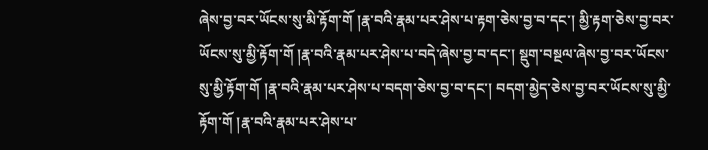ཞེས་བྱ་བར་ཡོངས་སུ་མི་རྟོག་གོ །རྣ་བའི་རྣམ་པར་ཤེས་པ་རྟག་ཅེས་བྱ་བ་དང་། མྱི་རྟག་ཅེས་བྱ་བར་ཡོངས་སུ་མྱི་རྟོག་གོ །རྣ་བའི་རྣམ་པར་ཤེས་པ་བདེ་ཞེས་བྱ་བ་དང་། སྡུག་བསྔལ་ཞེས་བྱ་བར་ཡོངས་སུ་མྱི་རྟོག་གོ །རྣ་བའི་རྣམ་པར་ཤེས་པ་བདག་ཅེས་བྱ་བ་དང་། བདག་མྱེད་ཅེས་བྱ་བར་ཡོངས་སུ་མྱི་རྟོག་གོ །རྣ་བའི་རྣམ་པར་ཤེས་པ་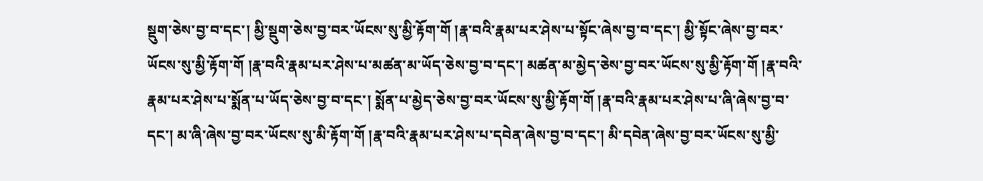སྡུག་ཅེས་བྱ་བ་དང་། མྱི་སྡུག་ཅེས་བྱ་བར་ཡོངས་སུ་མྱི་རྟོག་གོ །རྣ་བའི་རྣམ་པར་ཤེས་པ་སྟོང་ཞེས་བྱ་བ་དང་། མྱི་སྟོང་ཞེས་བྱ་བར་ཡོངས་སུ་མྱི་རྟོག་གོ །རྣ་བའི་རྣམ་པར་ཤེས་པ་མཚན་མ་ཡོད་ཅེས་བྱ་བ་དང་། མཚན་མ་མྱེད་ཅེས་བྱ་བར་ཡོངས་སུ་མྱི་རྟོག་གོ །རྣ་བའི་རྣམ་པར་ཤེས་པ་སྨོན་པ་ཡོད་ཅེས་བྱ་བ་དང་། སྨོན་པ་མྱེད་ཅེས་བྱ་བར་ཡོངས་སུ་མྱི་རྟོག་གོ །རྣ་བའི་རྣམ་པར་ཤེས་པ་ཞི་ཞེས་བྱ་བ་དང་། མ་ཞི་ཞེས་བྱ་བར་ཡོངས་སུ་མི་རྟོག་གོ །རྣ་བའི་རྣམ་པར་ཤེས་པ་དབེན་ཞེས་བྱ་བ་དང་། མི་དབེན་ཞེས་བྱ་བར་ཡོངས་སུ་མྱི་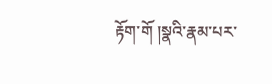རྟོག་གོ །སྣའི་རྣམ་པར་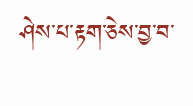ཤེས་པ་རྟག་ཅེས་བྱ་བ་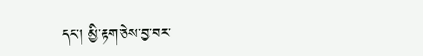དང་། མྱི་རྟག་ཅེས་བྱ་བར་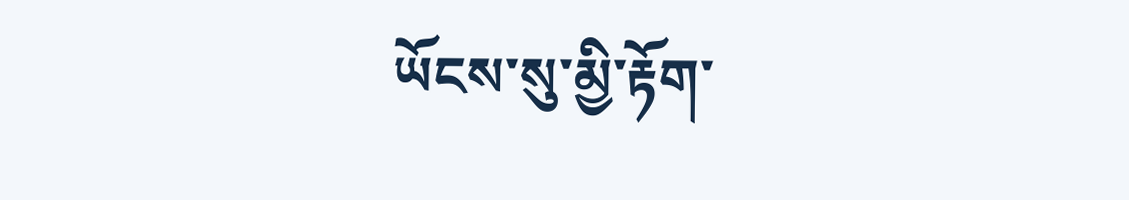ཡོངས་སུ་མྱི་རྟོག་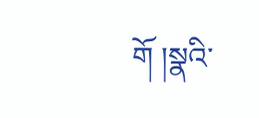གོ །སྣའི་